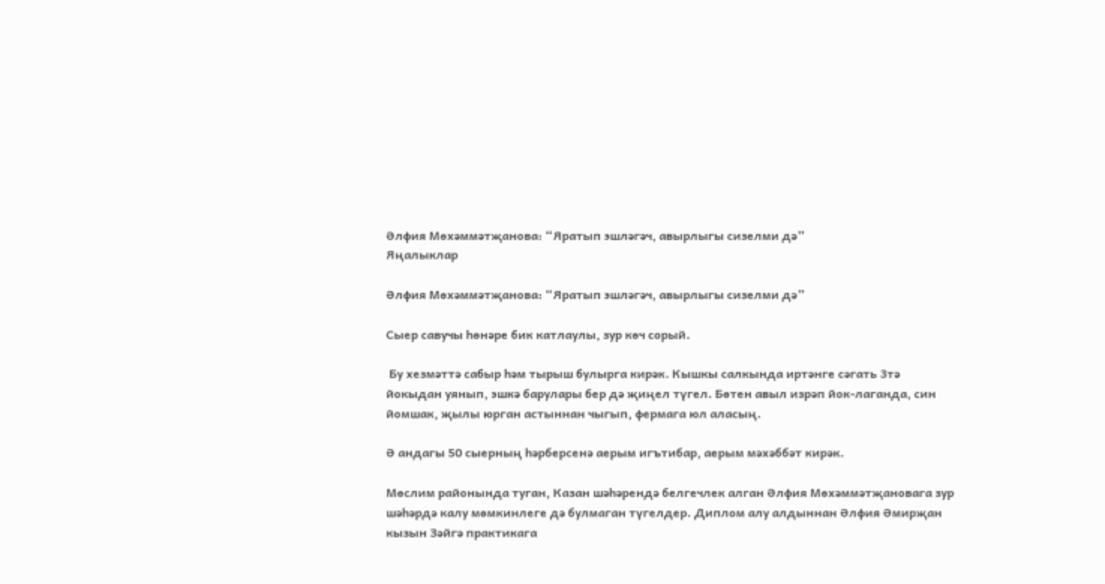Әлфия Мөхәммәтҗанова: “Яратып эшләгәч, авырлыгы сизелми дә”
Яңалыклар

Әлфия Мөхәммәтҗанова: “Яратып эшләгәч, авырлыгы сизелми дә”

Сыер савучы һөнәре бик катлаулы, зур көч сорый.

 Бу хезмәттә сабыр һәм тырыш булырга кирәк. Кышкы салкында иртәнге сәгать 3тә йокыдан уянып, эшкә барулары бер дә җиңел түгел. Бөтен авыл изрәп йок-лаганда, син йомшак, җылы юрган астыннан чыгып, фермага юл аласың.

Ә андагы 50 сыерның һәрберсенә аерым игътибар, аерым мәхәббәт кирәк.

Мөслим районында туган, Казан шәһәрендә белгечлек алган Әлфия Мөхәммәтҗановага зур шәһәрдә калу мөмкинлеге дә булмаган түгелдер. Диплом алу алдыннан Әлфия Әмирҗан кызын Зәйгә практикага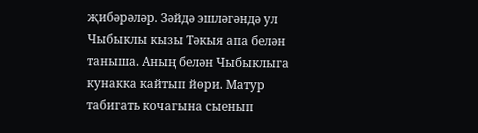җибәрәләр. Зәйдә эшләгәндә ул Чыбыклы кызы Тәкыя апа белән таныша. Аның белән Чыбыклыга кунакка кайтып йөри. Матур табигать кочагына сыенып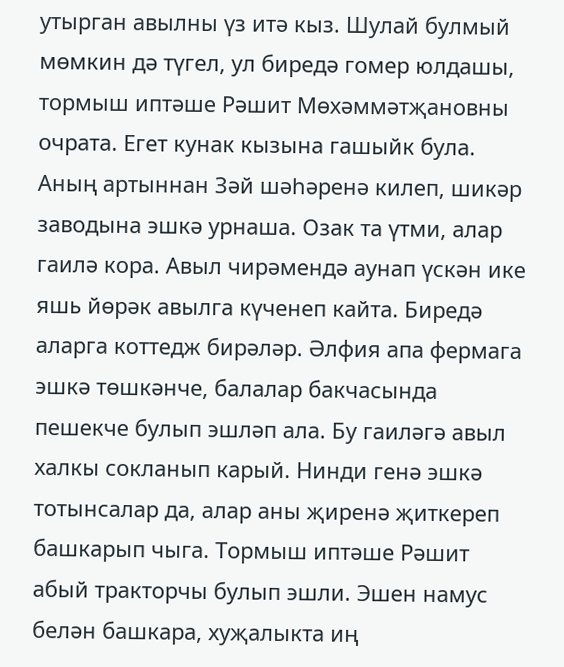утырган авылны үз итә кыз. Шулай булмый мөмкин дә түгел, ул биредә гомер юлдашы, тормыш иптәше Рәшит Мөхәммәтҗановны очрата. Егет кунак кызына гашыйк була. Аның артыннан Зәй шәһәренә килеп, шикәр заводына эшкә урнаша. Озак та үтми, алар гаилә кора. Авыл чирәмендә аунап үскән ике яшь йөрәк авылга күченеп кайта. Биредә аларга коттедж бирәләр. Әлфия апа фермага эшкә төшкәнче, балалар бакчасында пешекче булып эшләп ала. Бу гаиләгә авыл халкы сокланып карый. Нинди генә эшкә тотынсалар да, алар аны җиренә җиткереп башкарып чыга. Тормыш иптәше Рәшит абый тракторчы булып эшли. Эшен намус белән башкара, хуҗалыкта иң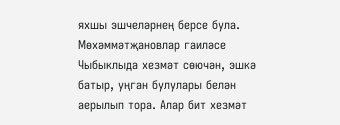яхшы эшчеләрнең берсе була. Мөхәммәтҗановлар гаиләсе Чыбыклыда хезмәт сөючән, эшкә батыр, уңган булулары белән аерылып тора. Алар бит хезмәт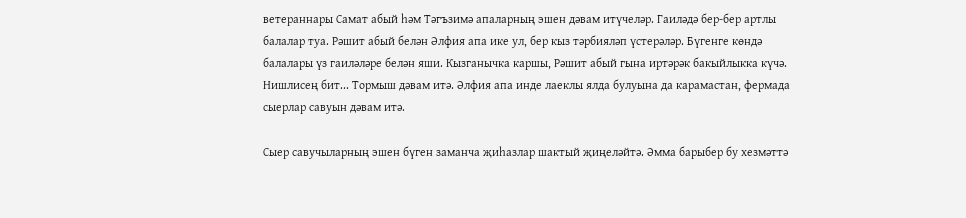ветераннары Самат абый һәм Тәгъзимә апаларның эшен дәвам итүчеләр. Гаиләдә бер-бер артлы балалар туа. Рәшит абый белән Әлфия апа ике ул, бер кыз тәрбияләп үстерәләр. Бүгенге көндә балалары үз гаиләләре белән яши. Кызганычка каршы, Рәшит абый гына иртәрәк бакыйлыкка күчә. Нишлисең бит... Тормыш дәвам итә. Әлфия апа инде лаеклы ялда булуына да карамастан, фермада сыерлар савуын дәвам итә.

Сыер савучыларның эшен бүген заманча җиһазлар шактый җиңеләйтә. Әмма барыбер бу хезмәттә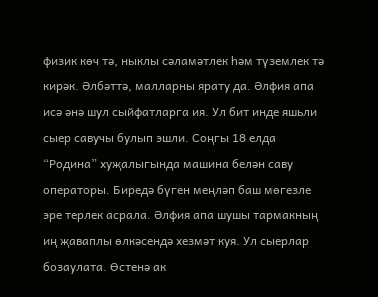физик көч тә, ныклы сәламәтлек һәм түземлек тә кирәк. Әлбәттә, малларны ярату да. Әлфия апа исә әнә шул сыйфатларга ия. Ул бит инде яшьли сыер савучы булып эшли. Соңгы 18 елда “Родина” хуҗалыгында машина белән саву операторы. Биредә бүген меңләп баш мөгезле эре терлек асрала. Әлфия апа шушы тармакның иң җаваплы өлкәсендә хезмәт куя. Ул сыерлар бозаулата. Өстенә ак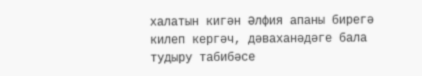халатын кигән Әлфия апаны бирегә килеп кергәч, дәваханәдәге бала тудыру табибәсе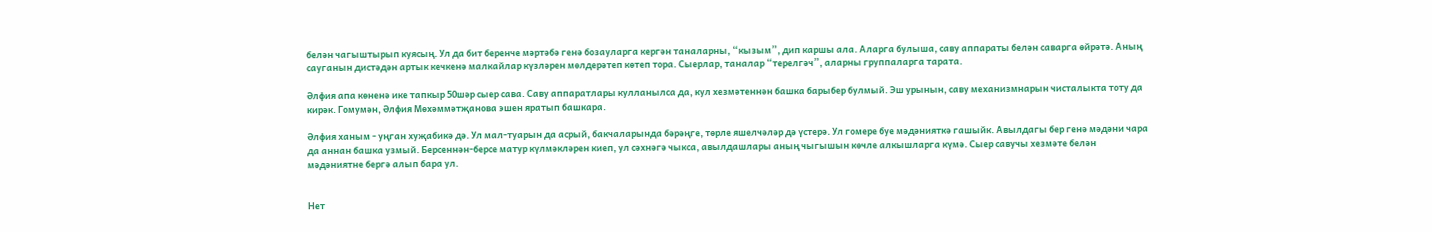белән чагыштырып куясың. Ул да бит беренче мәртәбә генә бозауларга кергән таналарны, “кызым”, дип каршы ала. Аларга булыша, саву аппараты белән саварга өйрәтә. Аның сауганын дистәдән артык кечкенә малкайлар күзләрен мөлдерәтеп көтеп тора. Сыерлар, таналар “терелгәч”, аларны группаларга тарата.

Әлфия апа көненә ике тапкыр 50шәр сыер сава. Саву аппаратлары кулланылса да, кул хезмәтеннән башка барыбер булмый. Эш урынын, саву механизмнарын чисталыкта тоту да кирәк. Гомумән, Әлфия Мөхәммәтҗанова эшен яратып башкара.

Әлфия ханым - уңган хуҗабикә дә. Ул мал-туарын да асрый, бакчаларында бәрәңге, төрле яшелчәләр дә үстерә. Ул гомере буе мәдәнияткә гашыйк. Авылдагы бер генә мәдәни чара да аннан башка узмый. Берсеннән-берсе матур күлмәкләрен киеп, ул сәхнәгә чыкса, авылдашлары аның чыгышын көчле алкышларга күмә. Сыер савучы хезмәте белән мәдәниятне бергә алып бара ул.


Нет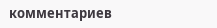комментариев